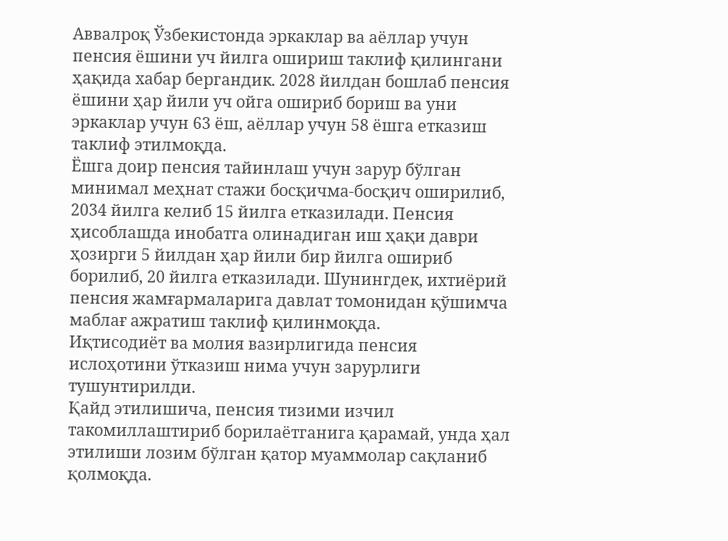Аввалроқ Ўзбекистонда эркаклар ва аёллар учун пенсия ёшини уч йилга ошириш таклиф қилингани ҳақида хабар бергандик. 2028 йилдан бошлаб пенсия ёшини ҳар йили уч ойга ошириб бориш ва уни эркаклар учун 63 ёш, аёллар учун 58 ёшга етказиш таклиф этилмоқда.
Ёшга доир пенсия тайинлаш учун зарур бўлган минимал меҳнат стажи босқичма-босқич оширилиб, 2034 йилга келиб 15 йилга етказилади. Пенсия ҳисоблашда инобатга олинадиган иш ҳақи даври ҳозирги 5 йилдан ҳар йили бир йилга ошириб борилиб, 20 йилга етказилади. Шунингдек, ихтиёрий пенсия жамғармаларига давлат томонидан қўшимча маблағ ажратиш таклиф қилинмоқда.
Иқтисодиёт ва молия вазирлигида пенсия ислоҳотини ўтказиш нима учун зарурлиги тушунтирилди.
Қайд этилишича, пенсия тизими изчил такомиллаштириб борилаётганига қарамай, унда ҳал этилиши лозим бўлган қатор муаммолар сақланиб қолмоқда.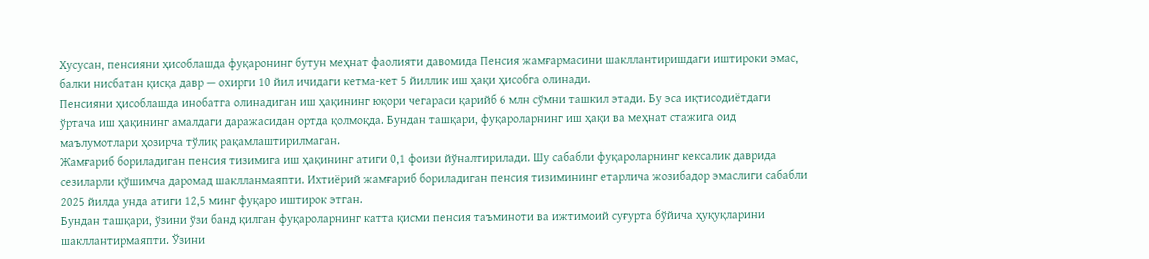Хусусан, пенсияни ҳисоблашда фуқаронинг бутун меҳнат фаолияти давомида Пенсия жамғармасини шакллантиришдаги иштироки эмас, балки нисбатан қисқа давр — охирги 10 йил ичидаги кетма-кет 5 йиллик иш ҳақи ҳисобга олинади.
Пенсияни ҳисоблашда инобатга олинадиган иш ҳақининг юқори чегараси қарийб 6 млн сўмни ташкил этади. Бу эса иқтисодиётдаги ўртача иш ҳақининг амалдаги даражасидан ортда қолмоқда. Бундан ташқари, фуқароларнинг иш ҳақи ва меҳнат стажига оид маълумотлари ҳозирча тўлиқ рақамлаштирилмаган.
Жамғариб бориладиган пенсия тизимига иш ҳақининг атиги 0,1 фоизи йўналтирилади. Шу сабабли фуқароларнинг кексалик даврида сезиларли қўшимча даромад шаклланмаяпти. Ихтиёрий жамғариб бориладиган пенсия тизимининг етарлича жозибадор эмаслиги сабабли 2025 йилда унда атиги 12,5 минг фуқаро иштирок этган.
Бундан ташқари, ўзини ўзи банд қилган фуқароларнинг катта қисми пенсия таъминоти ва ижтимоий суғурта бўйича ҳуқуқларини шакллантирмаяпти. Ўзини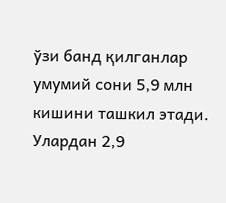ўзи банд қилганлар умумий сони 5,9 млн кишини ташкил этади. Улардан 2,9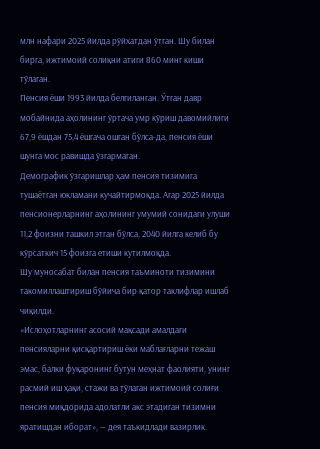млн нафари 2025 йилда рўйхатдан ўтган. Шу билан бирга, ижтимоий солиқни атиги 860 минг киши тўлаган.
Пенсия ёши 1993 йилда белгиланган. Ўтган давр мобайнида аҳолининг ўртача умр кўриш давомийлиги 67,9 ёшдан 75,4 ёшгача ошган бўлса-да, пенсия ёши шунга мос равишда ўзгармаган.
Демографик ўзгаришлар ҳам пенсия тизимига тушаётган юкламани кучайтирмоқда. Агар 2025 йилда пенсионерларнинг аҳолининг умумий сонидаги улуши 11,2 фоизни ташкил этган бўлса, 2040 йилга келиб бу кўрсаткич 15 фоизга етиши кутилмоқда.
Шу муносабат билан пенсия таъминоти тизимини такомиллаштириш бўйича бир қатор таклифлар ишлаб чиқилди.
«Ислоҳотларнинг асосий мақсади амалдаги пенсияларни қисқартириш ёки маблағларни тежаш эмас, балки фуқаронинг бутун меҳнат фаолияти, унинг расмий иш ҳақи, стажи ва тўлаган ижтимоий солиғи пенсия миқдорида адолатли акс этадиган тизимни яратишдан иборат», — дея таъкидлади вазирлик.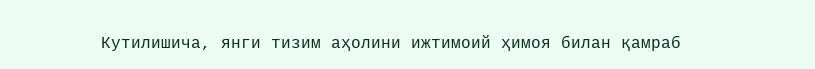Кутилишича, янги тизим аҳолини ижтимоий ҳимоя билан қамраб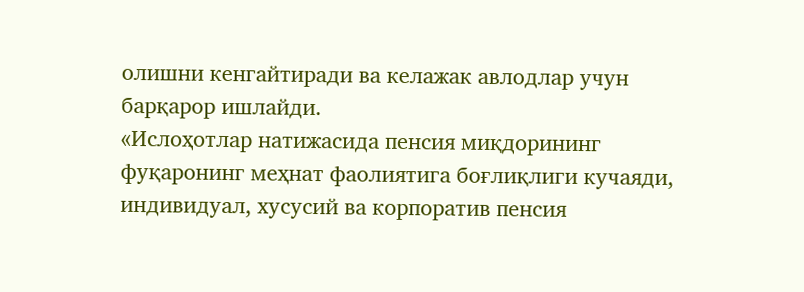олишни кенгайтиради ва келажак авлодлар учун барқарор ишлайди.
«Ислоҳотлар натижасида пенсия миқдорининг фуқаронинг меҳнат фаолиятига боғлиқлиги кучаяди, индивидуал, хусусий ва корпоратив пенсия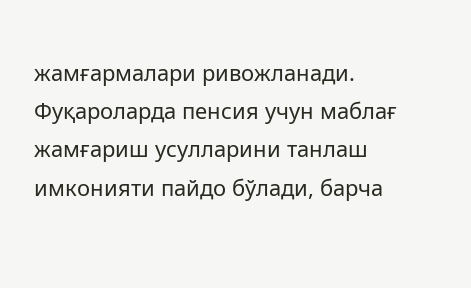жамғармалари ривожланади. Фуқароларда пенсия учун маблағ жамғариш усулларини танлаш имконияти пайдо бўлади, барча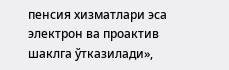пенсия хизматлари эса электрон ва проактив шаклга ўтказилади»,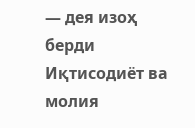— дея изоҳ берди Иқтисодиёт ва молия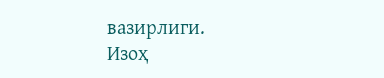вазирлиги.
Изоҳ